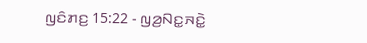ꤜꤢꤨꤊꤢ꤬ 15:22 - ꤜꤤ꤬ꤡꤢ꤭ꤏꤢꤧ꤭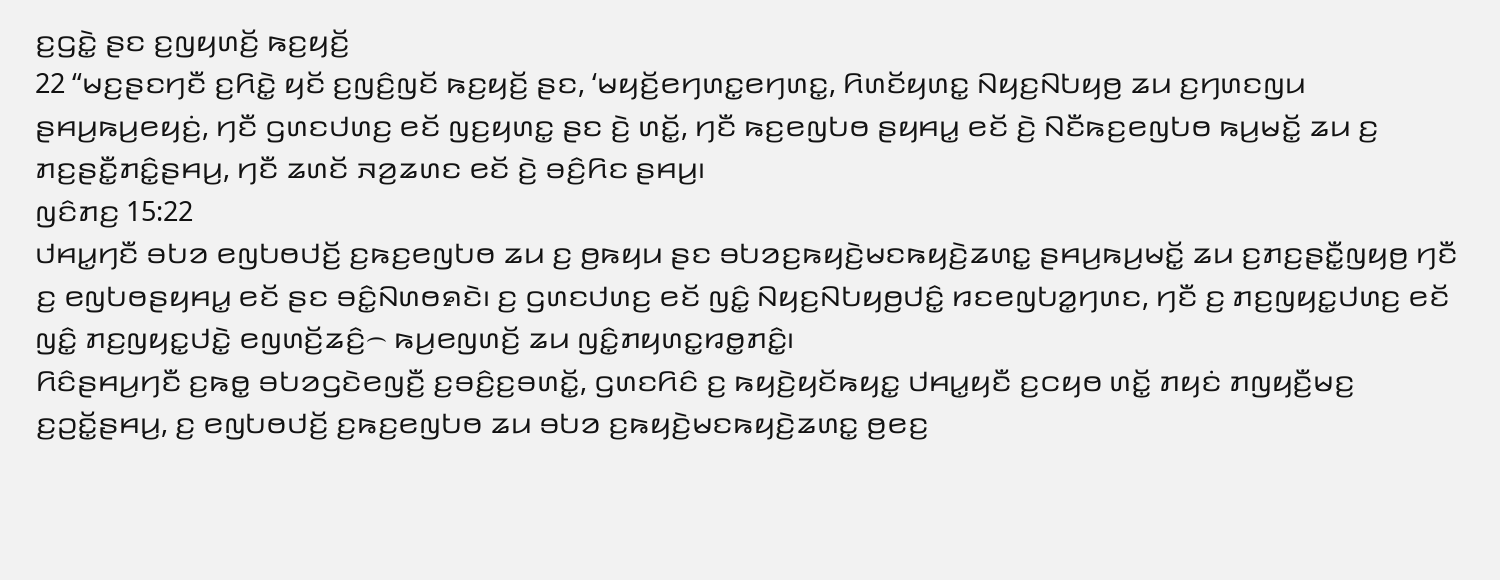ꤢ꤬ꤞꤢꤧ꤭ ꤔꤢ ꤢ꤬ꤜꤟꤛꤢꤩ꤬ ꤒꤢ꤬ꤟꤢꤩ꤬
22 “ꤗꤢ꤬ꤔꤢꤚꤢꤪ ꤢ꤬ꤖꤢꤧ꤭ ꤟꤢꤩ ꤢ꤬ꤜꤢꤨ꤬ꤜꤢꤩ ꤒꤢ꤬ꤟꤢꤩ꤬ ꤔꤢ, ‘ꤗꤟꤢꤩ꤬ꤕꤚꤛꤢ꤭ꤕꤚꤛꤢ꤭, ꤖꤛꤢꤩꤟꤛꤢ꤭ ꤡꤟꤢ꤬ꤡꤝꤟꤥ꤬ ꤘꤣ ꤢ꤬ꤚꤛꤢꤜꤣ ꤔꤌꤣ꤬ꤒꤣ꤬ꤕꤟꤢꤦ꤬, ꤚꤢꤪ ꤞꤛꤢꤓꤛꤢ꤬ ꤕꤢꤩ ꤜꤢ꤬ꤟꤛꤢ꤭ ꤔꤢ ꤢꤧ꤬ ꤛꤢꤩ꤭, ꤚꤢꤪ ꤒꤢ꤬ꤕꤜꤝꤥ ꤔꤟꤌꤣ꤭ ꤕꤢꤩ ꤢꤧ꤬ ꤡꤢꤪꤒꤢ꤬ꤕꤜꤝꤥ ꤒꤣ꤬ꤗꤢꤩ꤭ ꤘꤣ ꤢ꤬ ꤊꤢ꤬ꤔꤢꤪ꤭ꤊꤢꤨ꤭ꤔꤌꤣ꤬, ꤚꤢꤪ ꤘꤛꤢꤩ ꤏꤤ꤬ꤘꤛꤢ ꤕꤢꤩ ꤢꤧ꤬ ꤋꤢꤨ꤬ꤖꤢ ꤔꤌꤣ꤬꤯
ꤜꤢꤨꤊꤢ꤬ 15:22
ꤓꤌꤣ꤭ꤚꤢꤪ ꤋꤝꤤ ꤕꤜꤝꤥꤓꤢꤩ꤬ ꤢ꤬ꤒꤢ꤬ꤕꤜꤝꤥ ꤘꤣ ꤢ꤬ ꤥ꤬ꤒꤟꤣ ꤔꤢ ꤋꤝꤤꤢ꤬ꤒꤟꤢꤧ꤬ꤗꤢꤒꤟꤢꤧ꤬ꤘꤛꤢ꤭ ꤔꤌꤣ꤬ꤒꤣ꤬ꤗꤢꤩ꤭ ꤘꤣ ꤢ꤬ꤊꤢ꤬ꤔꤢꤪ꤭ꤜꤟꤥ꤬ ꤚꤢꤪ ꤢ꤬ ꤕꤜꤝꤥꤔꤟꤌꤣ꤭ ꤕꤢꤩ ꤔꤢ ꤋꤢꤨ꤭ꤡꤛꤥꤎꤢꤧ꤯ ꤢ꤬ ꤞꤛꤢꤓꤛꤢ꤬ ꤕꤢꤩ ꤜꤢꤨ꤭ ꤡꤟꤢ꤬ꤡꤝꤟꤥ꤬ꤓꤢꤨ꤭ ꤙꤢꤕꤜꤝꤤ꤭ꤚꤛꤢ, ꤚꤢꤪ ꤢ꤬ ꤊꤢ꤬ꤜꤟꤢ꤭ꤓꤛꤢ꤬ ꤕꤢꤩ ꤜꤢꤨ꤭ ꤊꤢ꤬ꤜꤟꤢ꤭ꤓꤢꤧ꤭ ꤕꤜꤛꤢꤩ꤬ꤘꤢꤨ꤬꤮ ꤒꤣ꤬ꤕꤜꤛꤢꤩ꤬ ꤘꤣ ꤜꤢꤨ꤭ꤊꤟꤛꤢ꤭ꤙꤥ꤭ꤊꤢꤨ꤭꤯
ꤖꤢꤨꤔꤌꤣ꤬ꤚꤢꤪ ꤢ꤬ꤒꤥ꤭ ꤋꤝꤤꤞꤢꤧꤕꤜꤢꤪ꤬ ꤢ꤬ꤋꤢꤨ꤬ꤢ꤬ꤋꤛꤢꤩ꤭, ꤞꤛꤢꤖꤢꤨ ꤢ꤬ ꤒꤟꤢꤧ꤬ꤟꤢꤩꤒꤟꤢ꤭ ꤓꤌꤣ꤭ꤟꤢꤪ ꤢ꤬ꤍꤟꤥ ꤛꤢꤩ꤭ ꤊꤟꤢꤦ ꤊꤜꤟꤢꤪ꤬ꤗꤢ꤬ ꤢ꤬ꤑꤢꤩ꤭ꤔꤌꤣ꤬, ꤢ꤬ ꤕꤜꤝꤥꤓꤢꤩ꤬ ꤢ꤬ꤒꤢ꤬ꤕꤜꤝꤥ ꤘꤣ ꤋꤝꤤ ꤢ꤬ꤒꤟꤢꤧ꤬ꤗꤢꤒꤟꤢꤧ꤬ꤘꤛꤢ꤭ ꤥ꤬ꤕꤢ꤬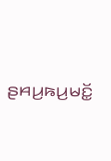ꤔꤌꤣ꤬ꤒꤣ꤬ꤗꤢꤩ꤭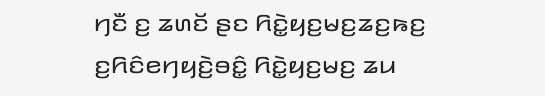ꤚꤢꤪ ꤢ꤬ ꤘꤛꤢꤩ ꤔꤢ ꤖꤢꤧ꤭ꤟꤢ꤬ꤗꤢ꤬ꤘꤢ꤬ꤒꤢ꤬ ꤢ꤬ꤖꤢꤨꤕꤚꤟꤢꤧ꤬ꤋꤢꤨ꤭ ꤖꤢꤧ꤭ꤟꤢ꤬ꤗꤢ꤬ ꤘꤣ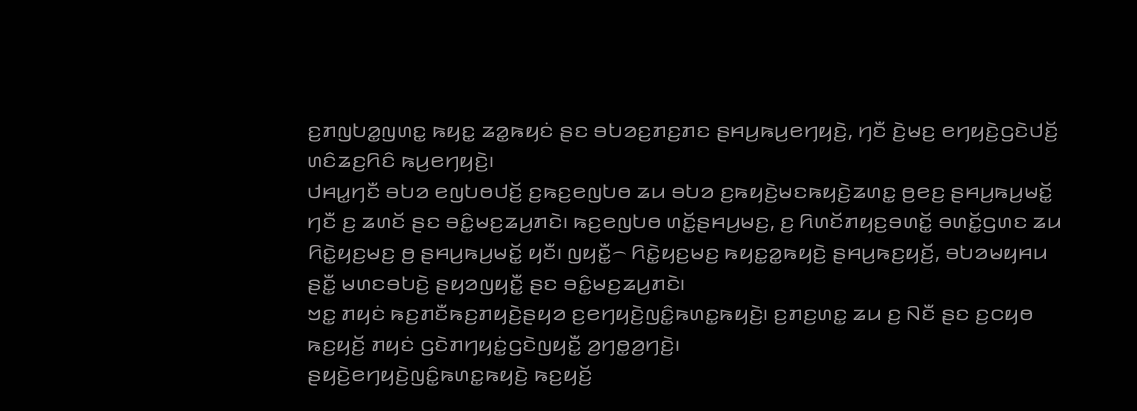ꤢ꤬ꤊꤜꤝꤤ꤭ꤜꤛꤢ꤭ ꤒꤟꤢ꤭ ꤘꤤ꤭ꤒꤟꤢꤦ ꤔꤢ ꤋꤝꤤꤢ꤬ꤊꤢ꤬ꤊꤢ ꤔꤌꤣ꤬ꤒꤣ꤬ꤕꤚꤟꤢꤧ꤬, ꤚꤢꤪ ꤢꤧ꤬ꤗꤢ꤬ ꤕꤚꤟꤢꤧ꤬ꤞꤢꤧꤓꤢꤩ꤬ ꤛꤢꤨꤘꤢ꤬ꤖꤢꤨ ꤒꤣ꤬ꤕꤚꤟꤢꤧ꤬꤯
ꤓꤌꤣ꤭ꤚꤢꤪ ꤋꤝꤤ ꤕꤜꤝꤥꤓꤢꤩ꤬ ꤢ꤬ꤒꤢ꤬ꤕꤜꤝꤥ ꤘꤣ ꤋꤝꤤ ꤢ꤬ꤒꤟꤢꤧ꤬ꤗꤢꤒꤟꤢꤧ꤬ꤘꤛꤢ꤭ ꤥ꤬ꤕꤢ꤬ ꤔꤌꤣ꤬ꤒꤣ꤬ꤗꤢꤩ꤭ ꤚꤢꤪ ꤢ꤬ ꤘꤛꤢꤩ ꤔꤢ ꤋꤢꤨ꤭ꤗꤢ꤬ꤘꤣ꤬ꤊꤢꤧ꤯ ꤒꤢ꤬ꤕꤜꤝꤥ ꤛꤢꤩ꤭ꤔꤌꤣ꤬ꤗꤢ꤬, ꤢ꤬ ꤖꤛꤢꤩꤊꤟꤢ꤬ꤋꤛꤢꤩ꤭ ꤋꤛꤢꤩ꤭ꤞꤛꤢ ꤘꤣ ꤖꤢꤧ꤭ꤟꤢ꤬ꤗꤢ꤬ ꤥ꤬ ꤔꤌꤣ꤬ꤒꤣ꤬ꤗꤢꤩ꤭ ꤟꤢꤪ꤯ ꤜꤟꤢꤪ꤭꤮ ꤖꤢꤧ꤭ꤟꤢ꤬ꤗꤢ꤬ ꤒꤟꤢ꤭ꤤ꤭ꤒꤟꤢꤧ꤬ ꤔꤌꤣ꤬ꤒꤢ꤬ꤟꤢꤩ꤬, ꤋꤝꤤꤗꤟꤌꤣ ꤔꤢꤪ꤭ ꤗꤛꤢꤋꤝꤢꤧ꤬ ꤔꤟꤤꤜꤟꤢꤪ꤭ ꤔꤢ ꤋꤢꤨ꤭ꤗꤢ꤬ꤘꤣ꤬ꤊꤢꤧ꤯
ꤠꤢ꤭ ꤊꤟꤢꤦ ꤒꤢ꤬ꤊꤢꤪꤒꤢ꤬ꤊꤟꤢꤧ꤬ꤔꤟꤤ ꤢ꤬ꤕꤚꤟꤢꤧ꤬ꤜꤢꤨ꤭ꤒꤛꤢ꤭ꤒꤟꤢꤧ꤬꤯ ꤢ꤬ꤊꤢ꤬ꤛꤢ꤭ ꤘꤣ ꤢ꤬ ꤡꤢꤪ ꤔꤢ ꤢ꤬ꤍꤟꤥ ꤒꤢ꤬ꤟꤢꤩ꤬ ꤊꤟꤢꤦ ꤞꤢꤧꤊꤚꤟꤢꤦ꤭ꤞꤢꤧꤜꤟꤢꤪ꤭ ꤤ꤬ꤚꤥ꤭ꤤ꤬ꤚꤢꤧ꤬꤯
ꤔꤟꤢꤧ꤬ꤕꤚꤟꤢꤧ꤬ꤜꤢꤨ꤭ꤒꤛꤢ꤭ꤒꤟꤢꤧ꤬ ꤒꤢ꤬ꤟꤢꤩ꤬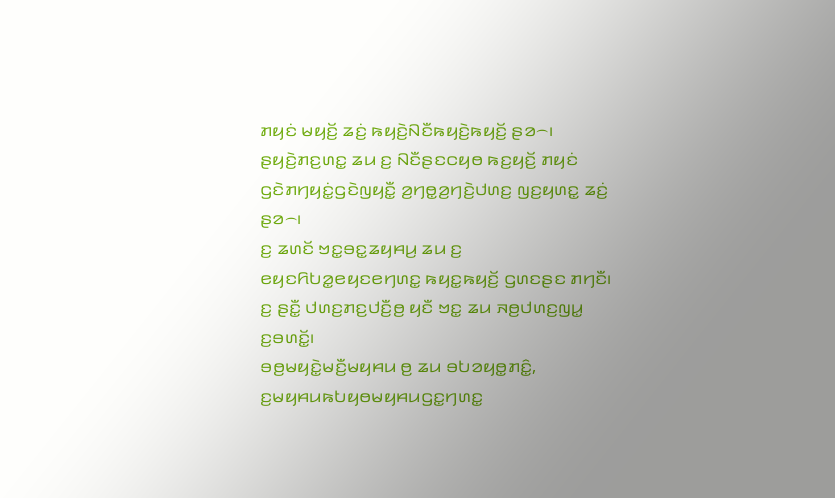ꤊꤟꤢꤦ ꤗꤟꤢꤩ꤬ ꤘꤢꤦ꤬ ꤒꤟꤢꤧ꤬ꤡꤢꤪꤒꤟꤢꤧ꤬ꤒꤟꤢꤩ꤬ ꤔꤤ꤮꤯ ꤔꤟꤢꤧ꤬ꤊꤢ꤬ꤛꤢ꤭ ꤘꤣ ꤢ꤬ ꤡꤢꤪꤔꤢꤍꤟꤥ ꤒꤢ꤬ꤟꤢꤩ꤬ ꤊꤟꤢꤦ ꤞꤢꤧꤊꤚꤟꤢꤦ꤭ꤞꤢꤧꤜꤟꤢꤪ꤭ ꤤ꤬ꤚꤥ꤭ꤤ꤬ꤚꤢꤧ꤬ꤓꤛꤢ꤬ ꤜꤢ꤬ꤟꤛꤢ꤭ ꤘꤢꤦ꤬ ꤔꤤ꤮꤯
ꤢ꤬ ꤘꤛꤢꤩ ꤠꤢ꤭ꤋꤢ꤭ꤘꤟꤌꤣ꤬ ꤘꤣ ꤢ꤬ ꤕꤟꤢꤖꤝꤤ꤭ꤕꤟꤢꤕꤚꤛꤢ꤭ ꤒꤟꤢ꤭ꤒꤟꤢꤩ꤬ ꤞꤛꤢꤔꤢ ꤊꤚꤢꤪ꤯ ꤢ꤬ ꤔꤢꤪ꤭ ꤓꤛꤢ꤬ꤊꤢ꤬ꤓꤢꤪ꤬ꤥ꤬ ꤟꤢꤪ ꤠꤢ꤭ ꤘꤣ ꤏꤥ꤬ꤓꤛꤢ꤬ꤜꤣ꤭ ꤢ꤬ꤋꤛꤢꤩ꤭꤯
ꤋꤥ꤬ꤗꤟꤢꤧ꤭ꤗꤢꤪ꤬ꤗꤟꤌꤣ ꤥ꤬ ꤘꤣ ꤋꤝꤤꤟꤥ꤭ꤊꤢꤨ꤭, ꤢ꤬ꤗꤟꤌꤣꤒꤝꤟꤥꤗꤟꤌꤣꤞꤢ꤭ꤚꤛꤢ꤭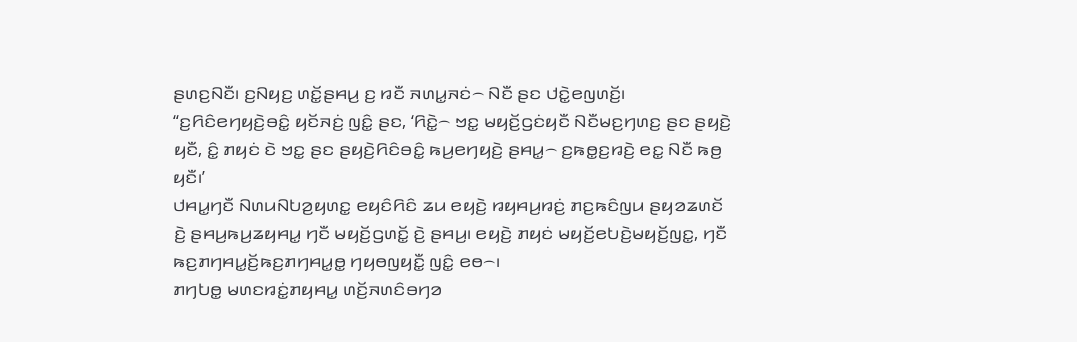ꤔꤛꤢ꤬ꤡꤢꤪ꤯ ꤢ꤬ꤡꤟꤢ꤬ ꤛꤢꤩ꤭ꤔꤌꤣ꤬ ꤢ꤬ ꤙꤢꤪ ꤏꤛꤣ꤭ꤏꤢꤦ꤮ ꤡꤢꤪ ꤔꤢ ꤓꤢꤧ꤭ꤕꤜꤛꤢꤩ꤬꤯
“ꤢ꤬ꤖꤢꤨꤕꤚꤟꤢꤧ꤬ꤋꤢꤨ꤭ ꤟꤢꤩꤏꤢꤦ꤬ ꤜꤢꤨ꤭ ꤔꤢ, ‘ꤖꤢꤧ꤭꤮ ꤠꤢ꤭ ꤗꤟꤢꤩ꤬ꤞꤢꤦꤟꤢꤪ ꤡꤢꤪꤗꤢ꤬ꤚꤛꤢ꤬ ꤔꤢ ꤔꤟꤢꤧ꤬ ꤟꤢꤪ, ꤢꤨ꤭ ꤊꤟꤢꤦ ꤢꤧ ꤠꤢ꤭ ꤔꤢ ꤔꤟꤢꤧ꤬ꤖꤢꤨꤋꤢꤨ꤭ ꤒꤣ꤬ꤕꤚꤟꤢꤧ꤬ ꤔꤌꤣ꤭꤮ ꤢ꤬ꤒꤥ꤭ꤢ꤬ꤙꤢꤧ꤬ ꤕꤢ꤭ ꤡꤢꤪ ꤒꤥ꤬ ꤟꤢꤪ꤯’
ꤓꤌꤣ꤭ꤚꤢꤪ ꤡꤛꤣꤡꤝꤤ꤬ꤟꤛꤢ꤭ ꤕꤟꤢꤨꤖꤢꤨ ꤘꤣ ꤕꤟꤢꤧ꤬ ꤙꤟꤌꤣ꤬ꤙꤢꤦ꤬ ꤊꤢ꤬ꤒꤢꤨꤜꤣ ꤔꤟꤤꤘꤛꤢꤩ ꤢꤧ꤬ ꤔꤌꤣ꤬ꤒꤣ꤬ꤘꤟꤌꤣ꤭ ꤚꤢꤪ ꤗꤟꤢꤩ꤬ꤞꤛꤢꤩ꤭ ꤢꤧ꤬ ꤔꤌꤣ꤬꤯ ꤕꤟꤢꤧ꤬ ꤊꤟꤢꤦ ꤗꤟꤢꤩ꤬ꤕꤝꤢꤧ꤬ꤗꤟꤢꤩ꤬ꤜꤢ꤭, ꤚꤢꤪ ꤒꤢ꤬ꤊꤚꤌꤣ꤭ꤢꤩ꤬ꤒꤢ꤬ꤊꤚꤌꤣ꤭ꤥ꤭ ꤚꤟꤥꤜꤟꤢꤪ꤭ ꤜꤢꤨ꤭ ꤕꤥ꤮꤯
ꤊꤚꤝꤥ꤭ ꤗꤛꤢꤙꤢꤦ꤭ꤊꤟꤌꤣ꤭ ꤛꤢꤩ꤬ꤏꤛꤢꤨꤋꤚꤤ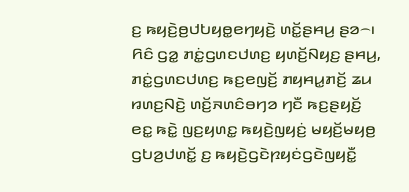ꤢ꤬ ꤒꤟꤢꤧ꤬ꤥ꤬ꤓꤝꤟꤥ꤭ꤕꤚꤟꤢꤧ꤬ ꤛꤢꤩ꤭ꤔꤌꤣ꤬ ꤔꤤ꤮꤯ ꤖꤢꤨ ꤞꤤ꤭ ꤊꤢꤦ꤭ꤞꤛꤢꤓꤛꤢ꤬ ꤟꤛꤢꤩ꤬ꤡꤟꤢ꤬ ꤔꤌꤣ꤬, ꤊꤢꤦ꤭ꤞꤛꤢꤓꤛꤢ꤬ ꤒꤢ꤬ꤕꤜꤢꤩ꤬ ꤊꤟꤌꤣ꤭ꤊꤢꤩ꤬ ꤘꤣ ꤙꤛꤢ꤬ꤡꤢꤧ꤬ ꤛꤢꤩ꤬ꤏꤛꤢꤨꤋꤚꤤ ꤚꤢꤪ ꤒꤢ꤬ꤔꤟꤢꤩ꤬ ꤕꤢ꤭ ꤒꤢꤧ꤭ ꤜꤢ꤬ꤟꤛꤢ꤭ ꤒꤟꤢꤧ꤬ꤜꤟꤢꤦ꤬ ꤗꤟꤢꤩ꤬ꤗꤟꤥ꤬ ꤞꤝꤤ꤬ꤓꤛꤢꤩ꤭ ꤢ꤬ ꤒꤟꤢꤧ꤬ꤞꤢꤧꤐꤟꤢꤦꤞꤢꤧꤜꤟꤢꤪ꤭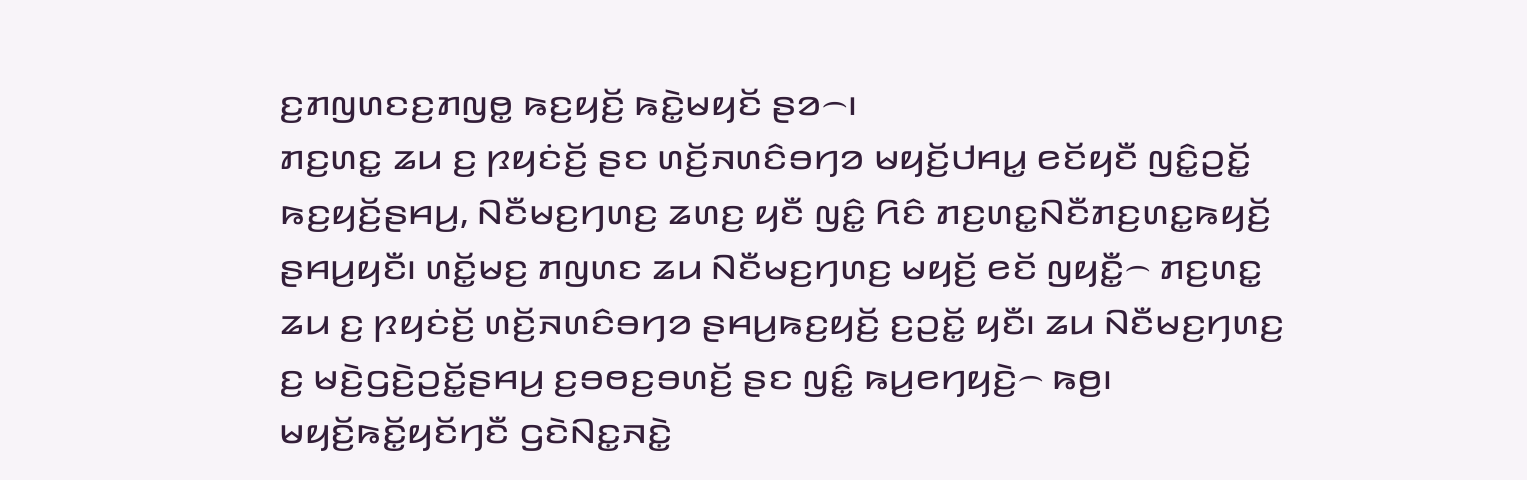ꤢ꤬ꤊꤜꤛꤢꤢ꤬ꤊꤜꤥ꤭ ꤒꤢ꤬ꤟꤢꤩ꤬ ꤒꤢꤧ꤭ꤗꤟꤢꤩ ꤔꤤ꤮꤯
ꤊꤢ꤬ꤛꤢ꤭ ꤘꤣ ꤢ꤬ ꤐꤟꤢꤦꤢꤩ꤬ ꤔꤢ ꤛꤢꤩ꤬ꤏꤛꤢꤨꤋꤚꤤ ꤗꤟꤢꤩ꤬ꤓꤌꤣ꤭ ꤕꤢꤩꤟꤢꤪ ꤜꤢꤨ꤭ꤑꤢꤩ꤭ ꤒꤢ꤬ꤟꤢꤩ꤬ꤔꤌꤣ꤬, ꤡꤢꤪꤗꤢ꤬ꤚꤛꤢ꤬ ꤘꤛꤢ꤬ ꤟꤢꤪ ꤜꤢꤨ꤭ ꤖꤢꤨ ꤊꤢ꤬ꤛꤢ꤭ꤡꤢꤪꤊꤢ꤬ꤛꤢ꤭ꤒꤟꤢꤩ꤬ ꤔꤌꤣ꤬ꤟꤢꤪ꤯ ꤛꤢꤩ꤭ꤗꤢ꤬ ꤊꤜꤛꤢ ꤘꤣ ꤡꤢꤪꤗꤢ꤬ꤚꤛꤢ꤬ ꤗꤟꤢꤩ꤬ ꤕꤢꤩ ꤜꤟꤢꤪ꤭꤮ ꤊꤢ꤬ꤛꤢ꤭ ꤘꤣ ꤢ꤬ ꤐꤟꤢꤦꤢꤩ꤬ ꤛꤢꤩ꤬ꤏꤛꤢꤨꤋꤚꤤ ꤔꤌꤣ꤬ꤒꤢ꤬ꤟꤢꤩ꤬ ꤢ꤬ꤑꤢꤩ꤭ ꤟꤢꤪ꤯ ꤘꤣ ꤡꤢꤪꤗꤢ꤬ꤚꤛꤢ꤬ ꤢ꤬ ꤗꤢꤧ꤬ꤞꤢꤧ꤬ꤑꤢꤩ꤭ꤔꤌꤣ꤬ ꤢ꤬ꤋꤥꤢ꤬ꤋꤛꤢꤩ꤬ ꤔꤢ ꤜꤢꤨ꤭ ꤒꤣ꤬ꤕꤚꤟꤢꤧ꤬꤮ ꤒꤥ꤬꤯
ꤗꤟꤢꤩ꤬ꤒꤢꤩ꤭ꤟꤢꤩꤚꤢꤪ ꤞꤢꤧꤡꤢ꤭ꤏꤢꤧ꤭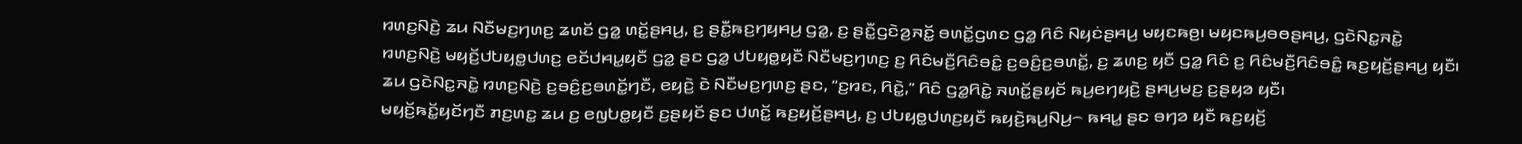ꤙꤛꤢ꤬ꤡꤢꤧ꤬ ꤘꤣ ꤡꤢꤪꤗꤢ꤬ꤚꤛꤢ꤬ ꤘꤛꤢꤩ ꤞꤤ꤭ ꤛꤢꤩ꤭ꤔꤌꤣ꤬, ꤢ꤬ ꤔꤢꤪ꤭ꤒꤢ꤬ꤚꤟꤌꤣ꤬ ꤞꤤ꤭, ꤢ꤬ ꤔꤢꤪ꤭ꤞꤢꤧꤤ꤬ꤏꤢꤩ꤭ ꤋꤛꤢꤩ꤭ꤞꤛꤢ ꤞꤤ꤭ ꤖꤢꤨ ꤡꤟꤢꤦꤔꤌꤣ꤬ ꤗꤟꤢꤒꤥ꤬꤯ ꤗꤟꤢꤒꤣ꤬ꤋꤥꤔꤌꤣ꤬, ꤞꤢꤧꤡꤢ꤭ꤏꤢꤧ꤭ ꤙꤛꤢ꤬ꤡꤢꤧ꤬ ꤗꤟꤢꤩ꤬ꤓꤝꤟꤥ꤭ꤓꤛꤢ꤬ ꤕꤢꤩꤓꤌꤣ꤭ꤟꤢꤪ ꤞꤤ꤭ ꤔꤢ ꤞꤤ꤭ ꤓꤝꤟꤥ꤭ꤟꤢꤪ ꤡꤢꤪꤗꤢ꤬ꤚꤛꤢ꤬ ꤢ꤬ ꤖꤢꤨꤗꤢꤪ꤬ꤖꤢꤨꤋꤢꤨ꤭ ꤢ꤬ꤋꤢꤨ꤬ꤢ꤬ꤋꤛꤢꤩ꤭, ꤢ꤬ ꤘꤛꤢ꤬ ꤟꤢꤪ ꤞꤤ꤭ ꤖꤢꤨ ꤢ꤬ ꤖꤢꤨꤗꤢꤪ꤬ꤖꤢꤨꤋꤢꤨ꤭ ꤒꤢ꤬ꤟꤢꤩ꤬ꤔꤌꤣ꤬ ꤟꤢꤪ꤯ ꤘꤣ ꤞꤢꤧꤡꤢ꤭ꤏꤢꤧ꤭ ꤙꤛꤢ꤬ꤡꤢꤧ꤬ ꤢ꤬ꤋꤢꤨ꤬ꤢ꤬ꤋꤛꤢꤩ꤭ꤚꤢꤪ, ꤕꤟꤢꤧ꤬ ꤢꤧ ꤡꤢꤪꤗꤢ꤬ꤚꤛꤢ꤬ ꤔꤢ, “ꤢ꤬ꤙꤢ, ꤖꤢꤧ꤭,” ꤖꤢꤨ ꤞꤤ꤭ꤖꤢꤧ꤭ ꤏꤛꤢꤩ꤭ꤔꤟꤢꤩ ꤒꤣ꤬ꤕꤚꤟꤢꤧ꤬ ꤔꤌꤣ꤬ꤗꤢ꤬ ꤢ꤬ꤔꤟꤤ ꤟꤢꤪ꤯
ꤗꤟꤢꤩ꤬ꤒꤢꤩ꤭ꤟꤢꤩꤚꤢꤪ ꤊꤢ꤬ꤛꤢ꤭ ꤘꤣ ꤢ꤬ ꤕꤜꤝꤥ꤭ꤟꤢꤪ ꤢ꤬ꤔꤟꤢꤩ ꤔꤢ ꤓꤛꤢꤩ꤭ ꤒꤢ꤬ꤟꤢꤩ꤬ꤔꤌꤣ꤬, ꤢ꤬ ꤓꤝꤟꤥ꤭ꤓꤛꤢ꤬ꤟꤢꤪ ꤒꤟꤢꤧ꤬ꤒꤣ꤬ꤡꤣ꤬꤮ ꤒꤌꤣ꤭ ꤔꤢ ꤋꤚꤤ ꤟꤢꤪ ꤒꤢ꤬ꤟꤢꤩ꤬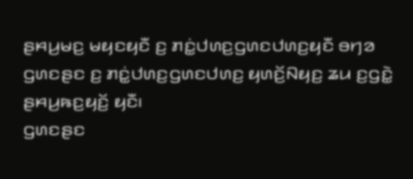ꤔꤌꤣ꤬ꤗꤢ꤬ ꤗꤟꤢꤟꤢꤪ ꤢ꤬ ꤊꤢꤦ꤭ꤓꤛꤢ꤬ꤞꤛꤢꤓꤛꤢ꤬ꤟꤢꤪ ꤋꤚꤤ ꤞꤛꤢꤔꤢ ꤢ꤬ ꤊꤢꤦ꤭ꤓꤛꤢ꤬ꤞꤛꤢꤓꤛꤢ꤬ ꤟꤛꤢꤩ꤬ꤡꤟꤢ꤬ ꤘꤣ ꤢ꤬ꤞꤢꤧ꤭ ꤔꤌꤣ꤬ꤒꤢ꤬ꤟꤢꤩ꤬ ꤟꤢꤪ꤯
ꤞꤛꤢꤔꤢ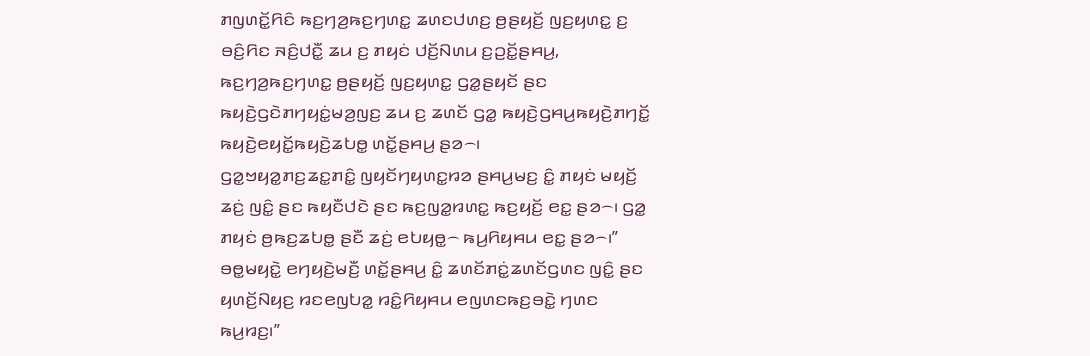ꤊꤜꤛꤢꤩ꤭ꤖꤢꤨ ꤒꤢ꤬ꤚꤤ꤬ꤒꤢ꤬ꤚꤛꤢ꤭ ꤘꤛꤢꤓꤛꤢ꤬ ꤥ꤬ꤔꤟꤢꤩ꤬ ꤜꤢ꤬ꤟꤛꤢ꤭ ꤢ꤬ ꤋꤢꤨ꤬ꤖꤢ ꤏꤢꤨ꤬ꤓꤢꤪ꤭ ꤘꤣ ꤢ꤬ ꤊꤟꤢꤦ ꤓꤢꤩ꤬ꤡꤛꤣ ꤢ꤬ꤑꤢꤩ꤭ꤔꤌꤣ꤬, ꤒꤢ꤬ꤚꤤ꤬ꤒꤢ꤬ꤚꤛꤢ꤭ ꤥ꤬ꤔꤟꤢꤩ꤬ ꤜꤢ꤬ꤟꤛꤢ꤭ ꤞꤤ꤭ꤔꤟꤢꤩ ꤔꤢ ꤒꤟꤢꤧ꤬ꤞꤢꤧꤊꤚꤟꤢꤦ꤭ꤗꤤ꤬ꤜꤢ꤬ ꤘꤣ ꤢ꤬ ꤘꤛꤢꤩ ꤞꤤ꤭ ꤒꤟꤢꤧ꤬ꤞꤌꤣ꤬ꤒꤟꤢꤧ꤬ꤊꤚꤢꤩ꤭ ꤒꤟꤢꤧ꤬ꤕꤟꤢꤩ꤭ꤒꤟꤢꤧ꤬ꤘꤝꤥ꤭ ꤛꤢꤩ꤭ꤔꤌꤣ꤬ ꤔꤤ꤮꤯
ꤞꤤ꤭ꤠꤟꤤ꤭ꤊꤢ꤬ꤘꤢ꤭ꤊꤢꤨ꤭ ꤜꤟꤢꤩꤚꤟꤛꤢ꤭ꤙꤤ ꤔꤌꤣ꤬ꤗꤢ꤬ ꤢꤨ꤭ ꤊꤟꤢꤦ ꤗꤟꤢꤩ꤬ ꤘꤢꤦ꤬ ꤜꤢꤨ꤭ ꤔꤢ ꤒꤟꤢꤪꤓꤢꤧ ꤔꤢ ꤒꤢ꤬ꤜꤤ꤭ꤙꤛꤢ꤭ ꤒꤢ꤬ꤟꤢꤩ꤬ ꤕꤢ꤭ ꤔꤤ꤮꤯ ꤞꤤ꤭ ꤊꤟꤢꤦ ꤥ꤬ꤒꤢ꤬ꤘꤝꤥ꤭ ꤔꤢꤪ ꤘꤢꤦ꤬ ꤕꤝꤟꤥ꤭꤮ ꤒꤣ꤬ꤖꤟꤌꤣ ꤕꤢ꤭ ꤔꤤ꤮꤯”
ꤋꤥ꤭ꤗꤟꤢꤧ꤭ ꤕꤚꤟꤢꤧ꤬ꤗꤢꤪ꤬ ꤛꤢꤩ꤭ꤔꤌꤣ꤬ ꤢꤨ꤭ ꤘꤛꤢꤩꤊꤢꤦ꤭ꤘꤛꤢꤩꤞꤛꤢ ꤜꤢꤨ꤭ ꤔꤢ ꤟꤛꤢꤩ꤬ꤡꤟꤢ꤬ ꤙꤢꤕꤜꤝꤤ꤭ ꤙꤢꤨ꤭ꤖꤟꤌꤣ ꤕꤜꤛꤢꤒꤢ꤬ꤋꤢꤧ꤭ ꤚꤛꤢ ꤒꤣ꤬ꤙꤢ꤬꤯”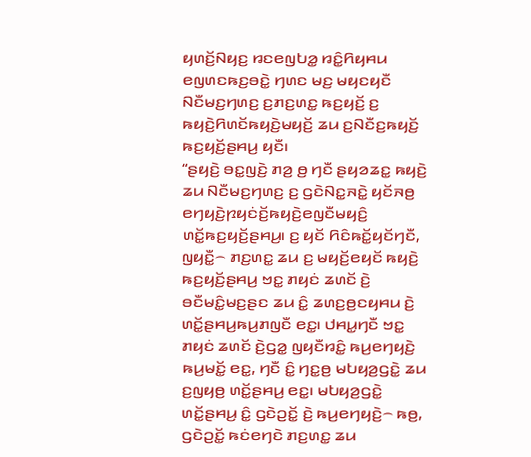ꤟꤛꤢꤩ꤬ꤡꤟꤢ꤬ ꤙꤢꤕꤜꤝꤤ꤭ ꤙꤢꤨ꤭ꤖꤟꤌꤣ ꤕꤜꤛꤢꤒꤢ꤬ꤋꤢꤧ꤭ ꤚꤛꤢ ꤗꤢ꤬ ꤗꤟꤢꤟꤢꤪ ꤡꤢꤪꤗꤢ꤬ꤚꤛꤢ꤬ ꤢ꤬ꤊꤢ꤬ꤛꤢ꤭ ꤒꤢ꤬ꤟꤢꤩ꤬ ꤢ꤬ ꤒꤟꤢꤧ꤬ꤖꤛꤢꤩꤒꤟꤢꤧ꤬ꤗꤟꤢꤩ꤬ ꤘꤣ ꤢ꤬ꤡꤢꤪꤢ꤬ꤒꤟꤢꤩ꤬ ꤒꤢ꤬ꤟꤢꤩ꤬ꤔꤌꤣ꤬ ꤟꤢꤪ꤯
“ꤔꤟꤢꤧ꤬ ꤋꤢ꤭ꤜꤢꤧ꤬ ꤊꤤ꤬ ꤥ꤬ ꤚꤢꤪ ꤔꤟꤤꤘꤢ꤭ ꤒꤟꤢꤧ꤬ ꤘꤣ ꤡꤢꤪꤗꤢ꤬ꤚꤛꤢ꤬ ꤢ꤬ ꤞꤢꤧꤡꤢ꤭ꤏꤢꤧ꤭ ꤟꤢꤩꤏꤥ꤬ ꤕꤚꤟꤢꤧ꤬ꤐꤟꤢꤦꤢꤩ꤬ꤒꤟꤢꤧ꤬ꤕꤜꤢꤪꤗꤟꤢꤨ꤬ ꤛꤢꤩ꤭ꤒꤢ꤬ꤟꤢꤩ꤬ꤔꤌꤣ꤬꤯ ꤢ꤬ ꤟꤢꤩ ꤖꤢꤨꤒꤢꤩ꤭ꤟꤢꤩꤚꤢꤪ, ꤜꤟꤢꤪ꤭꤮ ꤊꤢ꤬ꤛꤢ꤭ ꤘꤣ ꤢ꤬ ꤗꤟꤢꤩ꤬ꤕꤟꤢꤩ ꤒꤟꤢꤧ꤬ ꤒꤢ꤬ꤟꤢꤩ꤬ꤔꤌꤣ꤬ ꤠꤢ꤭ ꤊꤟꤢꤦ ꤘꤛꤢꤩ ꤢꤧ꤬ ꤋꤢꤪꤗꤢꤨ꤭ꤗꤢ꤬ꤔꤢ ꤘꤣ ꤢꤨ꤭ ꤘꤛꤢ꤬ꤥ꤬ꤢꤟꤌꤣ ꤢꤧ꤬ ꤛꤢꤩ꤭ꤔꤌꤣ꤬ꤒꤣ꤬ꤊꤜꤢꤪ ꤕꤢ꤭꤯ ꤓꤌꤣ꤭ꤚꤢꤪ ꤠꤢ꤭ ꤊꤟꤢꤦ ꤘꤛꤢꤩ ꤢꤧ꤬ꤞꤤ꤭ ꤜꤟꤢꤪꤙꤢꤨ꤭ ꤒꤣ꤬ꤕꤚꤟꤢꤧ꤬ ꤒꤣ꤬ꤗꤢꤩ꤭ ꤕꤢ꤭, ꤚꤢꤪ ꤢꤨ꤭ ꤚꤢ꤭ꤥ꤬ ꤗꤝꤟꤤ꤬ꤞꤢꤧ꤭ ꤘꤣ ꤢ꤬ꤜꤟꤥ꤬ ꤛꤢꤩ꤭ꤔꤌꤣ꤬ ꤕꤢ꤭꤯ ꤗꤝꤟꤤ꤬ꤞꤢꤧ꤭ ꤛꤢꤩ꤭ꤔꤌꤣ꤬ ꤢꤨ꤭ ꤞꤢꤧꤑꤢꤩ꤭ ꤢꤧ꤬ ꤒꤣ꤬ꤕꤚꤟꤢꤧ꤬꤮ ꤒꤥ꤬, ꤞꤢꤧꤑꤢꤩ꤭ ꤒꤢꤦꤕꤚꤢꤧ ꤊꤢ꤬ꤛꤢ꤭ ꤘꤣ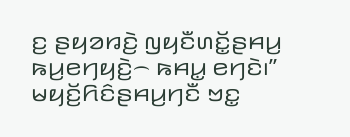ꤢ꤬ ꤔꤟꤤꤙꤢꤧ꤬ ꤜꤟꤢꤪꤛꤢꤩ꤭ꤔꤌꤣ꤬ ꤒꤣ꤬ꤕꤚꤟꤢꤧ꤬꤮ ꤒꤌꤣ꤭ ꤕꤚꤢꤧ꤯”
ꤗꤟꤢꤩ꤬ꤖꤢꤨꤔꤌꤣ꤬ꤚꤢꤪ ꤠꤢ꤭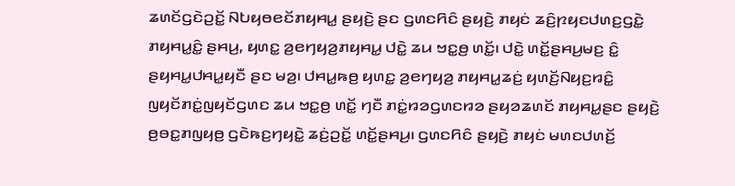ꤘꤛꤢꤩꤞꤢꤧꤑꤢꤩ꤭ ꤡꤝꤟꤥꤕꤢꤩꤊꤟꤌꤣ꤭ ꤔꤟꤢꤧ꤬ ꤔꤢ ꤞꤛꤢꤖꤢꤨ ꤔꤟꤢꤧ꤬ ꤊꤟꤢꤦ ꤘꤢꤨ꤬ꤐꤟꤢꤓꤛꤢ꤬ꤞꤢꤧ꤭ ꤊꤟꤌꤣ꤭ꤢꤨ꤭ ꤔꤌꤣ꤬, ꤟꤛꤢ꤭ ꤤ꤬ꤕꤚꤟꤤ꤬ꤊꤟꤌꤣ꤭ ꤓꤢꤧ꤭ ꤘꤣ ꤠꤢ꤭ꤥ꤬ ꤛꤢꤩ꤭꤯ ꤓꤢꤧ꤭ ꤛꤢꤩ꤭ꤔꤌꤣ꤬ꤗꤢ꤬ ꤢꤨ꤭ ꤔꤟꤌꤣ꤭ꤓꤌꤣ꤭ꤟꤢꤪ ꤔꤢ ꤗꤤ꤬꤯ ꤓꤌꤣ꤭ꤒꤥ꤬ ꤟꤛꤢ꤭ ꤤ꤬ꤕꤚꤟꤤ꤬ ꤊꤟꤌꤣ꤭ꤘꤢꤦ꤬ ꤟꤛꤢꤩ꤬ꤡꤟꤢ꤬ꤙꤢꤨ꤭ ꤜꤟꤢꤩꤊꤢꤦ꤭ꤜꤟꤢꤩꤞꤛꤢ ꤘꤣ ꤠꤢ꤭ꤥ꤬ ꤛꤢꤩ꤭ ꤚꤢꤪ ꤊꤢꤦ꤭ꤙꤤꤞꤛꤢꤙꤤ ꤔꤟꤤꤘꤛꤢꤩ ꤊꤟꤌꤣ꤭ꤔꤢ ꤔꤟꤢꤧ꤬ ꤥ꤬ꤋꤢ꤭ꤊꤜꤟꤥ꤬ ꤞꤢꤧꤒꤢ꤬ꤚꤟꤢꤧ꤭ ꤘꤢꤦ꤬ꤑꤢꤩ꤭ ꤛꤢꤩ꤭ꤔꤌꤣ꤬꤯ ꤞꤛꤢꤖꤢꤨ ꤔꤟꤢꤧ꤬ ꤊꤟꤢꤦ ꤗꤛꤢꤓꤛꤢꤩ꤬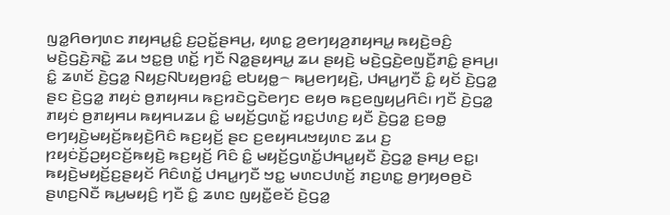ꤜꤤ꤭ꤖꤥꤚꤛꤢ ꤊꤟꤌꤣ꤭ꤢꤨ꤭ ꤢ꤬ꤑꤢꤩ꤭ꤔꤌꤣ꤬, ꤟꤛꤢ꤭ ꤤ꤬ꤕꤚꤟꤤ꤬ꤊꤟꤌꤣ꤭ ꤒꤟꤢꤧ꤬ꤋꤢꤨ꤬ ꤗꤢꤧ꤬ꤞꤢꤧ꤬ꤏꤢꤧ꤭ ꤘꤣ ꤠꤢ꤭ꤥ꤬ ꤛꤢꤩ꤭ ꤚꤢꤪ ꤡꤤ꤭ꤔꤟꤌꤣ꤭ ꤘꤣ ꤔꤟꤢꤧ꤬ ꤗꤢꤧ꤬ꤞꤢꤧ꤬ꤕꤜꤢꤪ꤬ꤊꤢꤨ꤭ ꤔꤌꤣ꤬꤯
ꤢꤨ꤭ ꤘꤛꤢꤩ ꤢꤧ꤬ꤞꤤ꤭ ꤡꤟꤢ꤬ꤡꤝꤟꤥ꤬ꤙꤢꤨ꤭ ꤕꤝꤟꤥ꤭꤮ ꤒꤣ꤬ꤕꤚꤟꤢꤧ꤬, ꤓꤌꤣ꤭ꤚꤢꤪ ꤢꤨ꤭ ꤟꤢꤩ ꤢꤧ꤬ꤞꤤ꤭ ꤔꤢ ꤢꤧ꤬ꤞꤤ꤭ ꤊꤟꤢꤦ ꤥ꤬ꤊꤟꤌꤣ ꤒꤢ꤬ꤙꤢꤧꤞꤢꤧꤕꤚꤢ ꤕꤟꤥ ꤒꤢ꤬ꤕꤜꤟꤣ꤬ꤖꤢꤨ꤯ ꤚꤢꤪ ꤢꤧ꤬ꤞꤤ꤭ ꤊꤟꤢꤦ ꤥ꤬ꤊꤟꤌꤣ ꤒꤟꤌꤣꤘꤣ ꤢꤨ꤭ ꤗꤟꤢꤩ꤬ꤞꤛꤢꤩ꤭ ꤙꤢ꤭ꤓꤛꤢ꤬ ꤟꤢꤪ ꤢꤧ꤬ꤞꤤ꤭ ꤢ꤬ꤋꤥ꤭ ꤕꤚꤟꤢꤧ꤬ꤗꤟꤢꤩ꤬ꤒꤟꤢꤧ꤬ꤖꤢꤨ ꤒꤢ꤬ꤟꤢꤩ꤬ ꤔꤢ ꤢ꤬ꤕꤟꤌꤣꤠꤟꤛꤢ ꤘꤣ ꤢ꤬ ꤐꤟꤢꤦꤢꤩ꤬ꤑꤟꤢꤢꤩ꤬ꤒꤟꤢꤧ꤬ ꤒꤢ꤬ꤟꤢꤩ꤬ ꤖꤢꤨ ꤢꤨ꤭ ꤗꤟꤢꤩ꤬ꤞꤛꤢꤩ꤭ꤓꤌꤣ꤭ꤟꤢꤪ ꤢꤧ꤬ꤞꤤ꤭ ꤔꤌꤣ꤬ ꤕꤢ꤭꤯
ꤒꤟꤢꤧ꤬ꤗꤟꤢꤩ꤬ꤢ꤬ꤔꤟꤢꤩ ꤖꤢꤨꤛꤢꤩ꤭ ꤓꤌꤣ꤭ꤚꤢꤪ ꤠꤢ꤭ ꤗꤛꤢꤓꤛꤢꤩ꤬ ꤊꤢ꤬ꤛꤢ꤭ ꤥ꤬ꤚꤟꤥꤥ꤬ꤢꤧ ꤔꤛꤢ꤬ꤡꤢꤪ ꤒꤣ꤬ꤗꤟꤢꤨ꤬ ꤚꤢꤪ ꤢꤨ꤭ ꤘꤛꤢ ꤜꤟꤢꤪ꤭ꤕꤢꤩ ꤢꤧ꤬ꤞꤤ꤭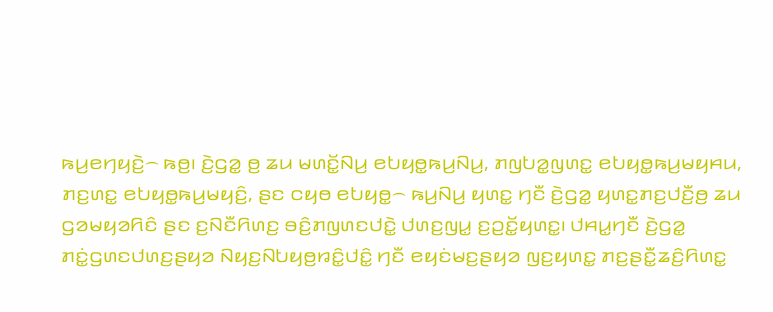ꤒꤣ꤬ꤕꤚꤟꤢꤧ꤬꤮ ꤒꤥ꤬꤯ ꤢꤧ꤬ꤞꤤ꤭ ꤥ꤬ ꤘꤣ ꤗꤛꤢꤩ꤭ꤡꤣ꤬ ꤕꤝꤟꤥ꤭ꤒꤣ꤬ꤡꤣ꤬, ꤊꤜꤝꤤ꤭ꤜꤛꤢ꤭ ꤕꤝꤟꤥ꤭ꤒꤣ꤬ꤗꤟꤌꤣ, ꤊꤢ꤬ꤛꤢ꤭ ꤕꤝꤟꤥ꤭ꤒꤣ꤬ꤗꤟꤢꤨ꤬, ꤔꤢ ꤍꤟꤥ ꤕꤝꤟꤥ꤭꤮ ꤒꤣ꤬ꤡꤣ꤬ ꤟꤛꤢ꤭ ꤚꤢꤪ ꤢꤧ꤬ꤞꤤ꤭ ꤟꤛꤢ꤭ꤊꤢ꤬ꤓꤢꤪ꤬ꤥ꤬ ꤘꤣ ꤞꤤꤗꤟꤤꤖꤢꤨ ꤔꤢ ꤢ꤬ꤡꤢꤪꤖꤛꤢ꤬ ꤋꤢꤨ꤬ꤊꤜꤛꤢꤓꤢꤧ꤭ ꤓꤛꤢ꤬ꤜꤣ꤭ ꤢ꤬ꤑꤢꤩ꤭ꤟꤛꤢ꤭꤯ ꤓꤌꤣ꤭ꤚꤢꤪ ꤢꤧ꤬ꤞꤤ꤭ ꤊꤢꤦ꤭ꤞꤛꤢꤓꤛꤢ꤬ꤔꤟꤤ ꤡꤟꤢ꤬ꤡꤝꤟꤥ꤬ꤙꤢꤨ꤭ꤓꤢꤨ꤭ ꤚꤢꤪ ꤕꤟꤢꤦꤗꤢ꤬ꤔꤟꤤ ꤜꤢ꤬ꤟꤛꤢ꤭ ꤊꤢ꤬ꤔꤢꤪ꤭ꤘꤢꤨ꤬ꤖꤛꤢ꤭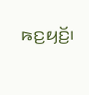ꤒꤢ꤬ꤟꤢꤩ꤬꤯